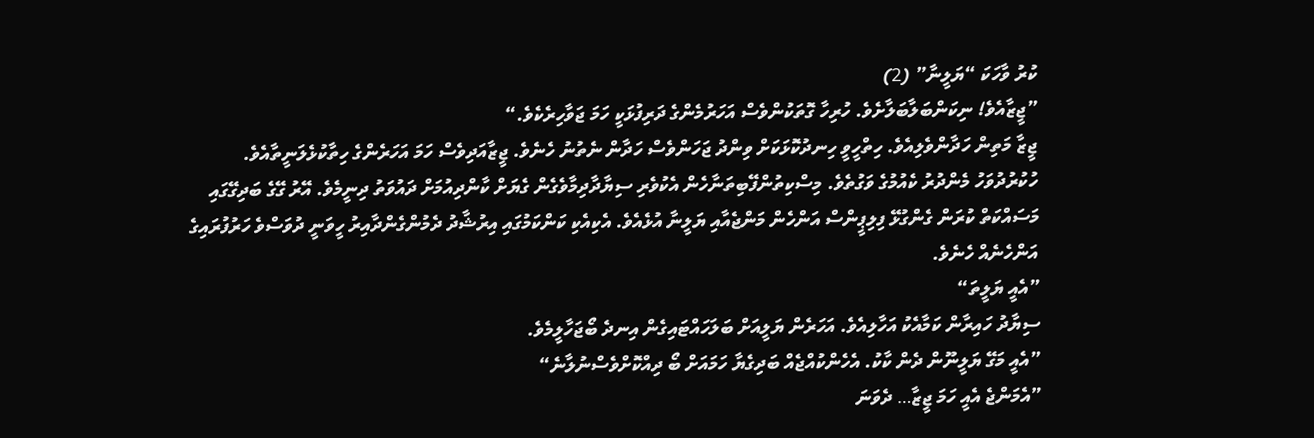ކުރު ވާހަކަ “ޔަލީނާ” (2)
”ޖީޒާއެވެ! ނިކަންބަލާބަލާށެވެ. ހުރިހާ ގޮތަކުންވެސް އަހަރުމެންގެ ދަރިފުޅަކީ ހަމަ ޖަވާހިރެކެވެ.“
ޖީޒާ މަތިން ހަދާންވެލިއެވެ. ހިތްހީވީ ހިނދުކޮޅަކަށް ވިންދު ޖަހަންވެސް ހަދާން ނެތުނު ހެނެވެ. ޖީޒާއަދިވެސް ހަމަ އަހަރެންގެ ހިތާކުޅެލަނީތާއެވެ.
ހުކުރުދުވަހު މެންދުރު ކެއުމުގެ ވަގުތެވެ. މިސްކިތުންފޭބިތަނާހެން އެކުވެރި ސިޔާދާދިމާވެގެން ގެޔަށް ކާންދިއުމަށް ދައުވަތު ދިނީމެވެ. އޭރު ގޭގެ ބަދިގޭގައި މަސައްކަތް ކުރަން ގެންގުޅޭ ފިލިޕީންސް އަންހެން މަންޖެއާއި ޔަލީނާ އުޅެއެވެ. އެކިއެކި ކަންކަމުގައި އިރުޝާދު ދެމުންގެންދާއިރު ހީވަނީ ދުވަސްވެ ހަރުފުރައިގެ އަންހެނެއް ހެނެވެ.
”އެއީ ޔަލީތަ“
ސިޔާދު ހައިރާން ކަމާއެކު އަހާލިއެވެ. އަހަރެން ޔަލީއަށް ބަލަހައްޓައިގެން އިނދެ ބޯޖަހާލީމެވެ.
”އެއީ މަގޭ ޔަލީނޫން ދެން ކާކު. އެހެންކުއްޖެއް ބަދިގެޔާ ހަމައަށް ބޯ ދިއްކޮށްވެސްނުލާނެ“
”އެމަންޖެ އެއީ ހަމަ ޖީޒާ… ދެވަނަ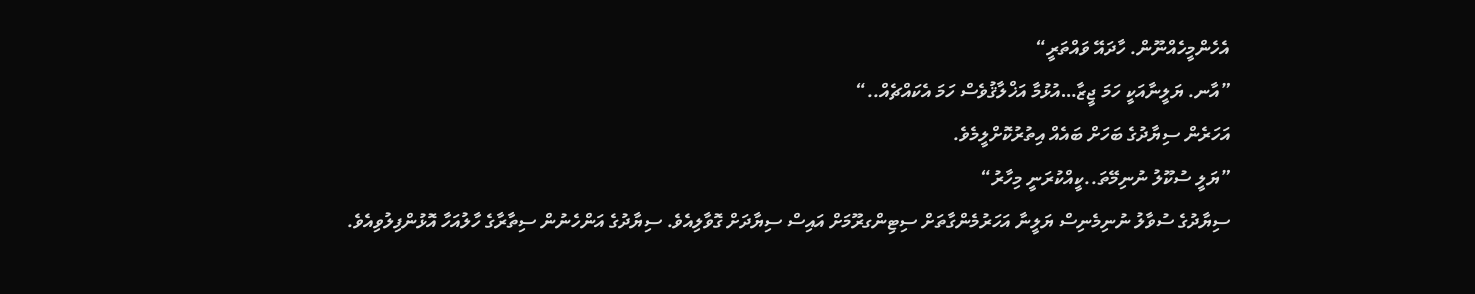އެހެންމީހެއްނޫން. ހާދައޭ ވައްތަރީ“
”އާނ. ޔަލީނާއަކީ ހަމަ ޖީޒާ…އުޅުމާ އަޚްލާޤުވެސް ހަމަ އެކައްޗެއް..“
އަހަރެން ސިޔާދުގެ ބަހަށް ބައެއް އިތުރުކޮށްލީމެވެ.
”ޔަލީ ސުކޫލު ނުނިމޭތަ..ކީއްކުރަނީ މިހާރު“
ސިޔާދުގެ ސުވާލު ނުނިމެނިސް ޔަލީނާ އަހަރުމެންގާތަށް ސިޓިންގރޫމަށް އައިސް ސިޔާދަށް ގޮވާލިއެވެ. ސިޔާދުގެ އަންހެނުން ސިތާރާގެ ހާލުއަހާ އޮޅުންފިލުވިއެވެ.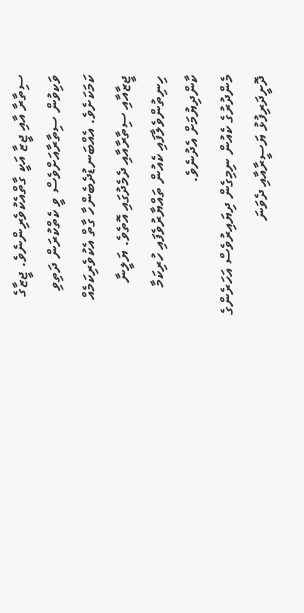ސިތާރާ އާއި ޖީޒާ އަކީ ގާތްއެކުވެރިންނެވެ. ޖީޒާގެ ވަކިވުން ސިތާރާއަށްވެސް ވީ ކެތްކުރަން ދަތިވި ކަމަކަށެވެ. އެއްބަނޑުދެބެންހާ ގާތް އެކުވެރިކަމެއް ޖީޒާއާއި ސިތާރާއާއި ދެމެދުގައި އޮތެވެ. ޔަލީނާ ހިނިތުންވެލާފައި ކެއުން ތައްޔާރުވެފައި ހުރިކަމާ ކާންދިޔުމަށް އެދުނެވެ.
މެންދުރުގެ ކެއުން ނިމިގެން ދިޔައިރުވެސް އަހަރެންގެ ދޮށީދަރިފުޅު ޔަސީރާއާއި ދެވަނަ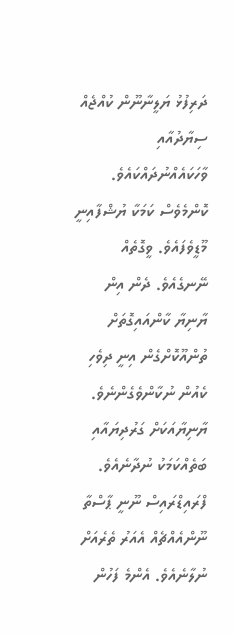ދަރިފުޅު ޔަލީނާނޫން ކުއްޖެއް ސިޔާދުއާއި ވާހަކައެއްނުދައްކައެވެ. ކޮންމެވެސް ކަމަކާ ޔުޝްފާއިނީ މޫޑީވެފައެވެ. ވީގޮތެއް ނޭނގެއެވެ. ދެން އިން ޔާނިޔާ ކާންއައިގޮތަށް ތުންއޫކޮށްގެން އިނީ ދިވެހި ކެއުން ނުކާންވެގެންނެވެ. ޔާނިޔާއަކަށް ގަރުދިޔައާއި ބަތެއްކަމަކު ނުދާނެއެވެ. ފްރައިޑްރައިސް ނޫނީ ޕާސްތާ ނޫންއެއްޗެއް އެއަރު ތެރެއަށް ނުލާނެއެވެ. އެންމެ ފަހުން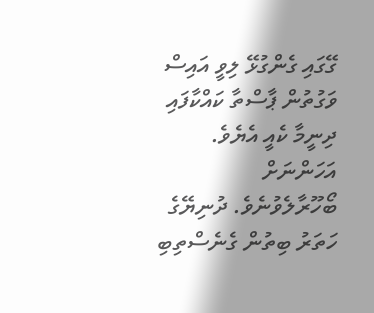ގޭގައި ގެންގުޅޭ ލިވީ އައިސް ވަގުތުން ޕާސްތާ ކައްކާފައި ދިނީމާ ކެއީ އެޔެވެ. އަހަންނަށް ބޯހޫރާލެވުނެވެ. ދުނިޔޭގެ ހަތަރު ބިތުން ގެނެސްތިބި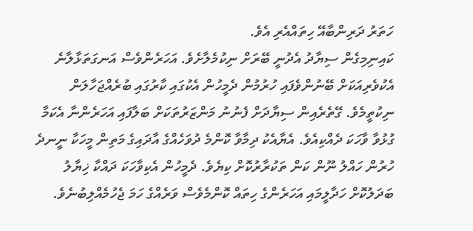ހަތަރު ދަރިންބާއޭ ހިތައްއެރި އެވެ.
ކައިނިމިގެން ސިޔާދު އެދުނީ ބޭރަށް ނިކުމެލާށެވެ. އަހަރެންވެސް އަނގަތަޅާލާނެ އެކުވެރިއަކަށް ބޭނުންވެފައި ހުރުމުން ދެމީހުން އެކުގައި ކާރުގައި ބުރެއްޖަހާލަން ނިކުތީމެވެ. ގޭތެރެއިން ސިޔާދަށް ފެނުނު މަންޒަރުތަކަށް ބަލާފައި އަހަރެންނާ އެކަމާ ގުޅުވާ ވާހަކަ ދެއްކިއެވެ. އެޔާއެކު ދިމާވާ ކޮންމެ ދުވަހެއްގެ އާދައިގެ މަތިން މީހަކާ ނީނދެ ހުރުން ހައްލު ނޫން ކަން ތަކުރާރުކޮށް ކިޔެވެ. ދެމީހުން އެކިވާހަކަ ދައްކާ ޚިޔާލު ބަދަލުކޮށް ހަދާލީމައި އަހަރެންގެ ހިތައް ކޮންމެވެސް ވަރެއްގެ ހަމަ ޖެހުމެއްލިބުނެވެ.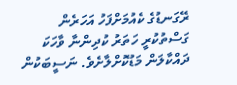ރޭގަނޑުގެ ކެއުމަށްފަހު އަހަރެން ގަސްތުކުރީ ހަތަރު ކުދިންނާ ވާހަކަ ދައްކާލަން މަޑުކޮށްލާށެވެ. ނަސީބަކުން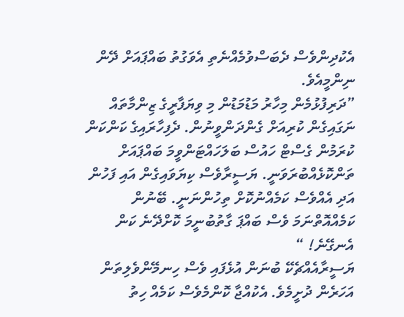އެކުދިންވެސް ދެބަސްވުމެއްނެތި އެވަގުތު ބައްޕައަށް ދޭން ނިންމީއެވެ.
”ދަރިފުޅުމެން މިހާރު މަޑުމަޑުން މި ވިޔަފާރީގެ ޒިންމާތައް ނަގައިގެން ކުރިއަށް ގެންދަންވީނުން. ދެފިހާރައިގެ ކަންކަން ކުރަމުން ގެސްޓް ހައުސް ބަލަހައްޓަންވީމަ ބައްޕައަށް ތަންކޮޅެއްބުރަވަނީ. ޔަސީރާވެސް ކިޔަވައިގެން އައި ފަހުން އަދި އެއްވެސް ކަމެއްނުކޮށް ތިހުންނަނީ. ބޭނުން ކަމެއްއޮތްނަމަ ވެސް ބައްޕަ ގާތުބުނީމަ ކޮށްދޭނެ ކަން އެނގޭނެ! “
ޔަސީރާއެއްޗެކޭ ބުނަން އުޅެފައި ވެސް ހިނމޭންވެލިތަން އަހަރެން ދުށީމެވެ. އެކުއްޖާ ކޮންމެވެސް ކަމެއް ހިތު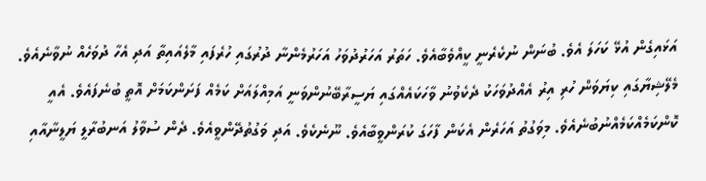އަޅައިގެން އުޅޭ ކަހަލަ އެވެ. ބުނަން ނުކެރެނީ ކީއްވެބާއެވެ. ހަތަރު އަހަރުދުވަހު އަހަރުމެންނާ ދުރުގައި ހުރެފައި މާލެއައިތާ އަދި އެހާ ދުވަހެއް ނުވާނެއެވެ. މެލޭޝިޔާގައި ކިޔަވަން ހުރި އިރު އެއްދުވަހަކު ދެކެވުނު ވާހަކައެއްގައި ޔަސީރާބޭނުންވަނީ އަމިއްލައަށް ކަމެއް ފަށަންކަމަށް އޮތީ ބުނެފައެވެ. އެއީ ކޮންކަމެއްކަމެއްނުބުނެއެވެ. މިވަގުތު އަހަރެން އެކަން ފާހަގަ ކުރަންވީބާއެވެ. ނޫނެކެވެ. އަދި ވަގުތުދޭންވީއެވެ. ދެން ސުވާލު އަނބުރާލީ ޔަލީނާއާއި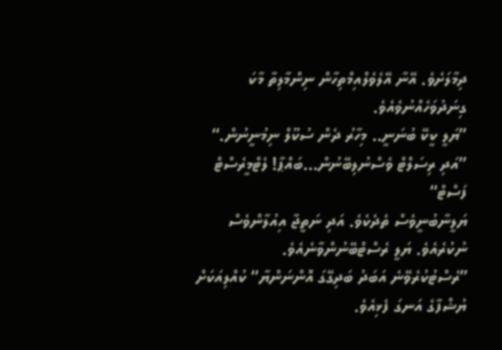ދިމާލަށެވެ. އޭނާ އޭލެވެލްއިމްތިހާން ނިންމާލިތާ މާކަ ގިނަދުވަހެއްނުވެއެވެ.
”ޔަލީ ކީކޭ ބުނަނީ.. މިހާރު ދެން ސުކޫލް ނިމުނީނުން.“
”އަދި ރިސަލްޓް ވެސްނުލިބޭނުން…ބައްޕާ! ލެޓްމީރެސްޓް ފަސްޓް“
ޔަލީނާބުނީވެސް ތެދެކެވެ. އަދި ނަތީޖާ އިއުލާންވެސް ނުކުރެއެވެ. ޔަލީ ރެސްޓްބޭނުންވާނެއެވެ.
”ރެސްޓުކުރެވޭނެ އަބަދު ބަދިގޭގަ އޮންނަންޔާ“ ކުއްލިއަކަށް ޔުޝްފާގެ އަނގަ ފެޅިއެވެ.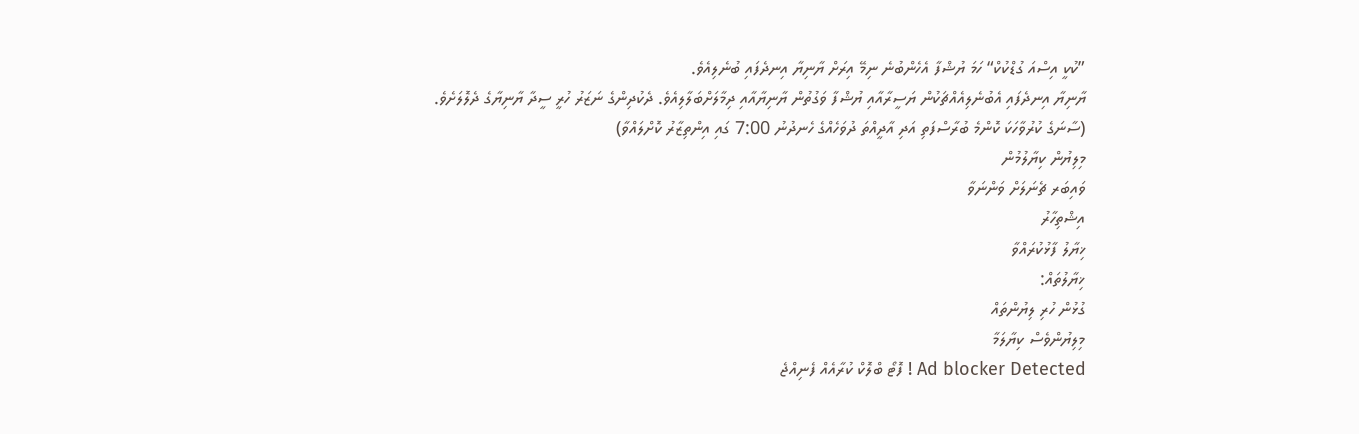”ކުކީ އިސްއަ ގުޑްކުކް“ ހަމަ ޔުޝްފާ އެހެންބުނެ ނިމޭ އިރަށް ޔާނިޔާ އިނދެފައި ބުނެލިއެވެ.
ޔާނިޔާ އިނދެފައި އެބުނެލިއެއްޗަކުން ޔަސީރާއާއި ޔުޝްފާ ވަގުތުން ޔާނިޔާއާއި ދިމާލަށްބަލާލިއެވެ. ދެކުދިންގެ ނަޒަރު ހުރީ ސީދާ ޔާނިޔާގެ ދެލޮލަށެވެ.
(ސާނަގެ ކުރުވާހަކަ ކޮންމެ ބުރާސްފަތި އަދި އާދީއްތަ ދުވަހެއްގެ ހެނދުނު 7:00 ގައި އިންތިޒާރު ކޮށްލައްވާ)
މިލިޔުން ކިޔާލުމުން
ވައިބަރ ޗެނަލަށް ވަންނަވާ
އިޝްތިހާރު
ޚިޔާލު ފާޅުކުރައްވާ
ޚިޔާލުތައް:
ގުޅުން ހުރި ލިޔުންތައް
މިލިޔުންވެސް ކިޔާލަމާ
Ad blocker Detected ! ފޮޓޯ ބްލޮކް ކުރާއެއް ފެނިއްޖެ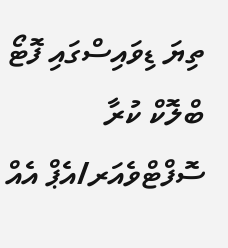ތިޔަ ޑިވައިސްގައި ފޮޓޯ ބްލޮކް ކުރާ ސޮފްޓްވެއަރ/އެޕް އެއް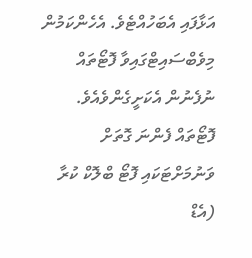އަޅާފައި އެބަހުއްޓެވެ. އެހެންކަމުން މިވެބްސައިޓްގައިވާ ފޮޓޯތައް ނުފެނުން އެކަށީގެންވެއެވެ. ފޮޓޯތައް ފެންނަ ގޮތަށް ވަނުމަށްޓަކައި ފޮޓޯ ބްލޮކް ކުރާ (އެޑް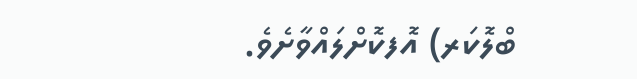ބްލޮކަރ) އޮފކޮށްލައްވާށެވެ.